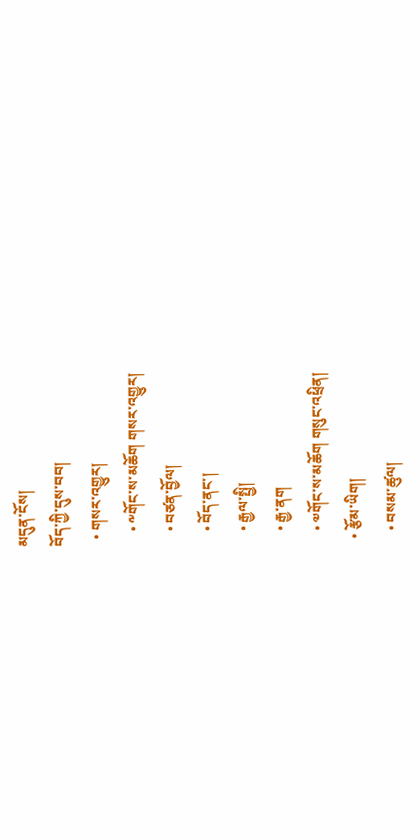མདུན་ངོས།
བོད་ཀྱི་དུས་བབ།
  • གསར་འགྱུར།
    • ༸གོང་ས་མཆོག གསར་འགྱུར།
    • བཙན་བྱོལ།
    • བོད་ནང་།
    • རྒྱལ་སྤྱི།
    • རྒྱ་ནག
    • ༧གོང་ས་མཆོག གསུང་འཕྲིན།
  • རྩོམ་ཡིག།
    • བསམ་ཚུལ།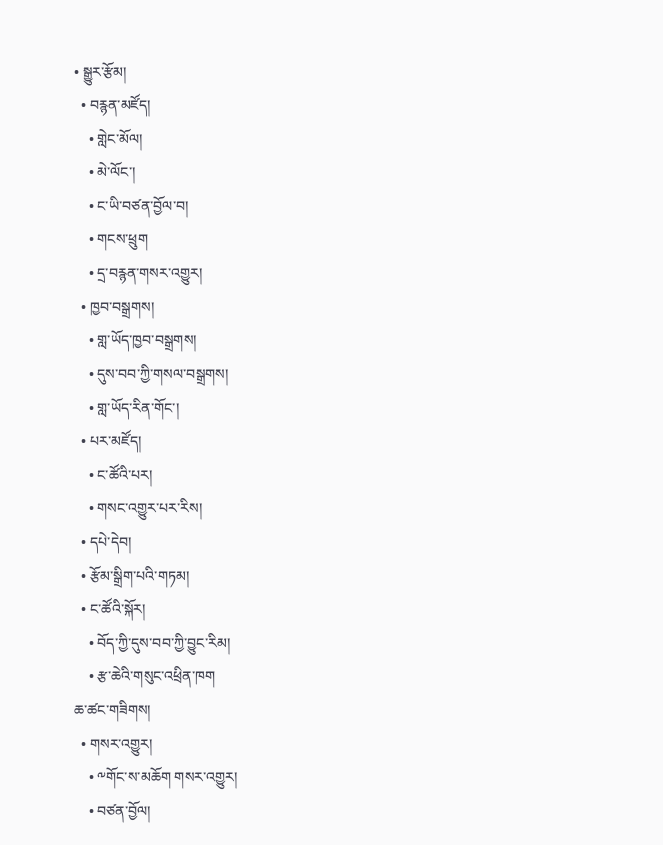• སྒྱུར་རྩོམ།
  • བརྙན་མཛོད།
    • གླེང་མོལ།
    • མེ་ལོང་།
    • ང་ཡི་བཙན་བྱོལ་བ།
    • གངས་ཕྲུག
    • དྲ་བརྙན་གསར་འགྱུར།
  • ཁྱབ་བསྒྲགས།
    • གླ་ཡོད་ཁྱབ་བསྒྲགས།
    • དུས་བབ་ཀྱི་གསལ་བསྒྲགས།
    • གླ་ཡོད་རིན་གོང་།
  • པར་མཛོད།
    • ང་ཚོའི་པར།
    • གསང་འགྱུར་པར་རིས།
  • དཔེ་དེབ།
  • རྩོམ་སྒྲིག་པའི་གཏམ།
  • ང་ཚོའི་སྐོར།
    • བོད་ཀྱི་དུས་བབ་ཀྱི་བྱུང་རིམ།
    • རྩ་ཆེའི་གསུང་འཕྲིན་ཁག
ཆ་ཚང་གཟིགས།
  • གསར་འགྱུར།
    • ༸གོང་ས་མཆོག གསར་འགྱུར།
    • བཙན་བྱོལ།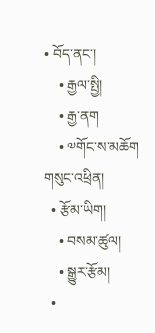• བོད་ནང་།
    • རྒྱལ་སྤྱི།
    • རྒྱ་ནག
    • ༧གོང་ས་མཆོག གསུང་འཕྲིན།
  • རྩོམ་ཡིག།
    • བསམ་ཚུལ།
    • སྒྱུར་རྩོམ།
  •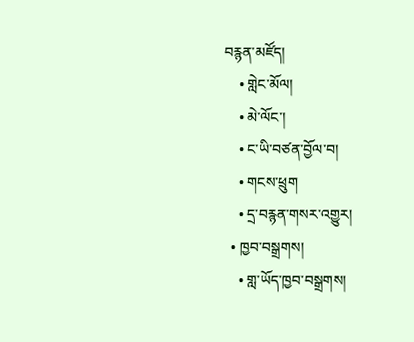བརྙན་མཛོད།
    • གླེང་མོལ།
    • མེ་ལོང་།
    • ང་ཡི་བཙན་བྱོལ་བ།
    • གངས་ཕྲུག
    • དྲ་བརྙན་གསར་འགྱུར།
  • ཁྱབ་བསྒྲགས།
    • གླ་ཡོད་ཁྱབ་བསྒྲགས།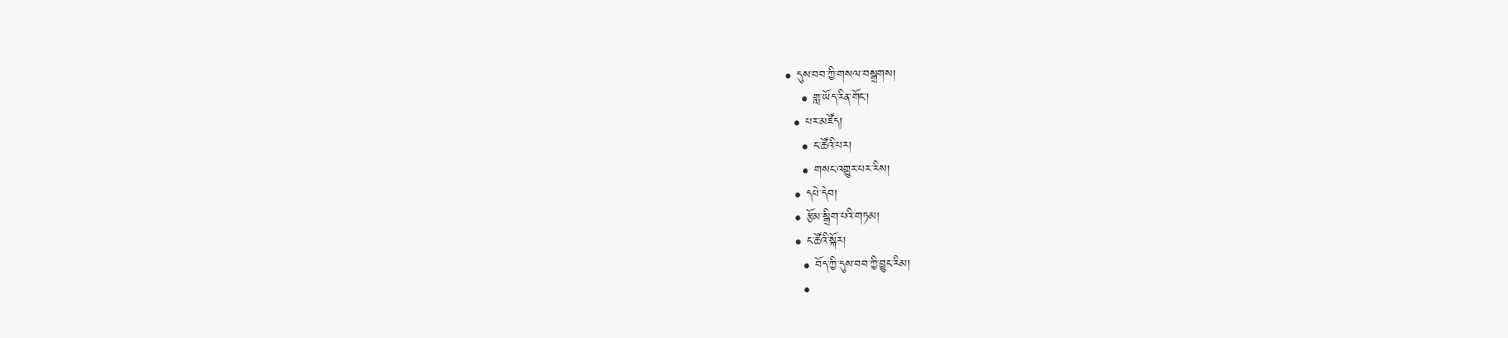• དུས་བབ་ཀྱི་གསལ་བསྒྲགས།
    • གླ་ཡོད་རིན་གོང་།
  • པར་མཛོད།
    • ང་ཚོའི་པར།
    • གསང་འགྱུར་པར་རིས།
  • དཔེ་དེབ།
  • རྩོམ་སྒྲིག་པའི་གཏམ།
  • ང་ཚོའི་སྐོར།
    • བོད་ཀྱི་དུས་བབ་ཀྱི་བྱུང་རིམ།
    •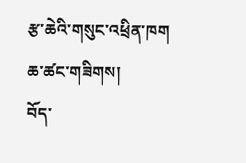རྩ་ཆེའི་གསུང་འཕྲིན་ཁག
ཆ་ཚང་གཟིགས།
བོད་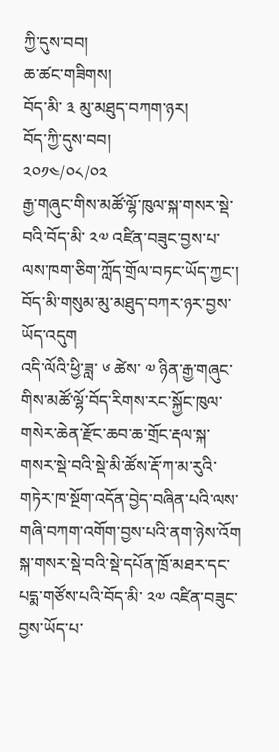ཀྱི་དུས་བབ།
ཆ་ཚང་གཟིགས།
བོད་མི་ ༣ མུ་མཐུད་བཀག་ཉར།
བོད་ཀྱི་དུས་བབ།
༢༠༡༤/༠༨/༠༢
རྒྱ་གཞུང་གིས་མཚོ་ལྷོ་ཁུལ་སྐ་གསར་སྡེ་བའི་བོད་མི་ ༢༧ འཛིན་བཟུང་བྱས་པ་ལས་ཁག་ཅིག་ཀློད་གྲོལ་བཏང་ཡོད་ཀྱང་། བོད་མི་གསུམ་མུ་མཐུད་བཀར་ཉར་བྱས་ཡོད་འདུག
འདི་ལོའི་ཕྱི་ཟླ་ ༦ ཚེས་ ༧ ཉིན་རྒྱ་གཞུང་གིས་མཚོ་ལྷོ་བོད་རིགས་རང་སྐྱོང་ཁུལ་གསེར་ཆེན་རྫོང་ཆབ་ཆ་གྲོང་རྡལ་སྐ་གསར་སྡེ་བའི་སྡེ་མི་ཚོས་རྡོ་ཀ་མ་རུའི་གཏེར་ཁ་སྔོག་འདོན་བྱེད་བཞིན་པའི་ལས་གཞི་བཀག་འགོག་བྱས་པའི་ནག་ཉེས་འོག སྐ་གསར་སྡེ་བའི་སྡེ་དཔོན་ཁྲོ་མཐར་དང་པདྨ་གཙོས་པའི་བོད་མི་ ༢༧ འཛིན་བཟུང་བྱས་ཡོད་པ་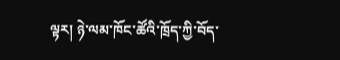ལྟར། ཉེ་ལམ་ཁོང་ཚོའི་ཁྲོད་ཀྱི་བོད་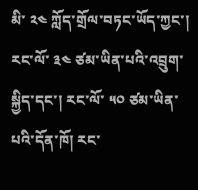མི་ ༢༤ ཀློད་གྲོལ་བཏང་ཡོད་ཀྱང་། རང་ལོ་ ༣༤ ཙམ་ཡིན་པའི་འབྲུག་སྐྱིད་དང་། རང་ལོ་ ༥༠ ཙམ་ཡིན་པའི་དོན་ཁོ། རང་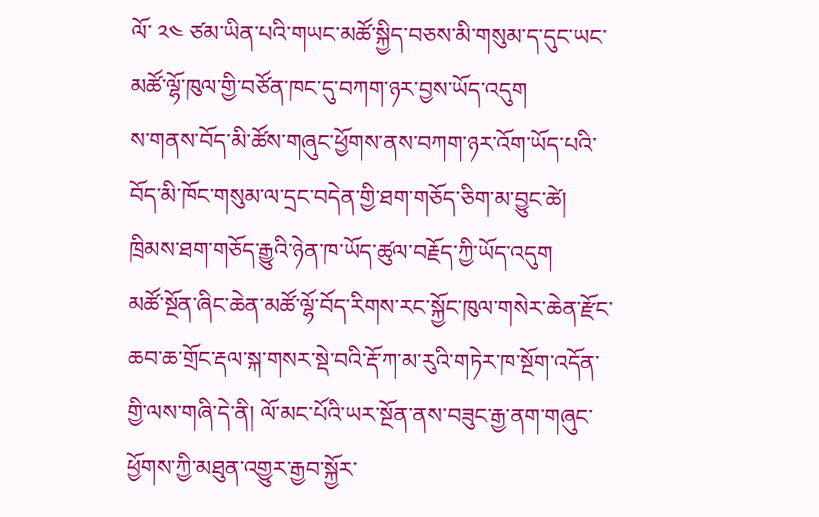ལོ་ ༢༤ ཙམ་ཡིན་པའི་གཡང་མཚོ་སྐྱིད་བཅས་མི་གསུམ་ད་དུང་ཡང་མཚོ་ལྷོ་ཁུལ་གྱི་བཙོན་ཁང་དུ་བཀག་ཉར་བྱས་ཡོད་འདུག
ས་གནས་བོད་མི་ཚོས་གཞུང་ཕྱོགས་ནས་བཀག་ཉར་འོག་ཡོད་པའི་བོད་མི་ཁོང་གསུམ་ལ་དྲང་བདེན་གྱི་ཐག་གཅོད་ཅིག་མ་བྱུང་ཚེ། ཁྲིམས་ཐག་གཅོད་རྒྱུའི་ཉེན་ཁ་ཡོད་ཚུལ་བརྗོད་ཀྱི་ཡོད་འདུག
མཚོ་སྔོན་ཞིང་ཆེན་མཚོ་ལྷོ་བོད་རིགས་རང་སྐྱོང་ཁུལ་གསེར་ཆེན་རྫོང་ཆབ་ཆ་གྲོང་རྡལ་སྐ་གསར་སྡེ་བའི་རྡོ་ཀ་མ་རུའི་གཏེར་ཁ་སྔོག་འདོན་གྱི་ལས་གཞི་དེ་ནི། ལོ་མང་པོའི་ཡར་སྔོན་ནས་བཟུང་རྒྱ་ནག་གཞུང་ཕྱོགས་ཀྱི་མཐུན་འགྱུར་རྒྱབ་སྐྱོར་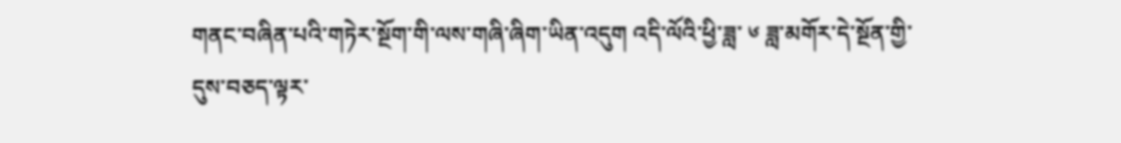གནང་བཞིན་པའི་གཏེར་སྔོག་གི་ལས་གཞི་ཞིག་ཡིན་འདུག འདི་ལོའི་ཕྱི་ཟླ་ ༦ ཟླ་མགོར་དེ་སྔོན་གྱི་དུས་བཅད་ལྟར་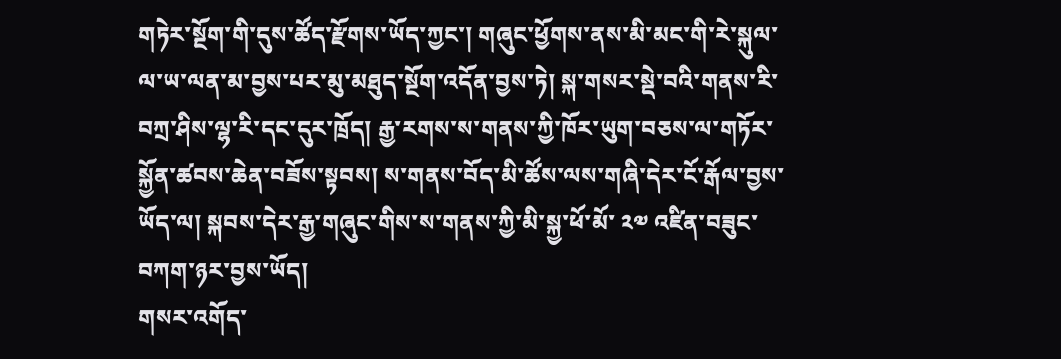གཏེར་སྔོག་གི་དུས་ཚོད་རྫོགས་ཡོད་ཀྱང་། གཞུང་ཕྱོགས་ནས་མི་མང་གི་རེ་སྐུལ་ལ་ཡ་ལན་མ་བྱས་པར་མུ་མཐུད་སྔོག་འདོན་བྱས་ཏེ། སྐ་གསར་སྡེ་བའི་གནས་རི་བཀྲ་ཤིས་ལྷ་རི་དང་དུར་ཁྲོད། རྒྱ་རགས་ས་གནས་ཀྱི་ཁོར་ཡུག་བཅས་ལ་གཏོར་སྐྱོན་ཚབས་ཆེན་བཟོས་སྟབས། ས་གནས་བོད་མི་ཚོས་ལས་གཞི་དེར་ངོ་རྒོལ་བྱས་ཡོད་ལ། སྐབས་དེར་རྒྱ་གཞུང་གིས་ས་གནས་ཀྱི་མི་སྐྱ་ཕོ་མོ་ ༢༧ འཛིན་བཟུང་བཀག་ཉར་བྱས་ཡོད།
གསར་འགོད་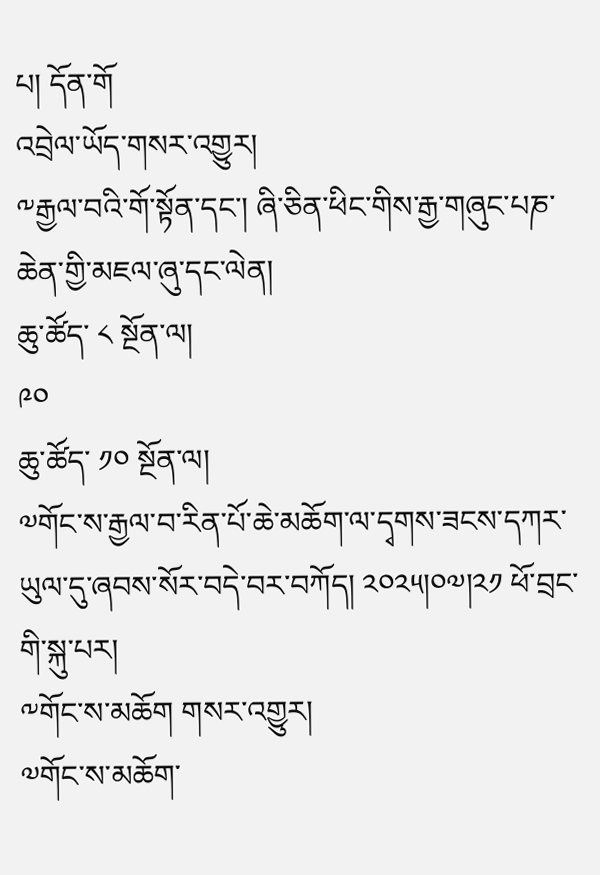པ། དོན་གོ
འབྲེལ་ཡོད་གསར་འགྱུར།
༸རྒྱལ་བའི་གོ་སྟོན་དང་། ཞི་ཅིན་ཕིང་གིས་རྒྱ་གཞུང་པཎ་ཆེན་གྱི་མཇལ་ཞུ་དང་ལེན།
ཆུ་ཚོད་ ༨ སྔོན་ལ།
༩༠
ཆུ་ཚོད་ ༡༠ སྔོན་ལ།
༧གོང་ས་རྒྱལ་བ་རིན་པོ་ཆེ་མཆོག་ལ་དྭགས་ཟངས་དཀར་ཡུལ་དུ་ཞབས་སོར་བདེ་བར་བཀོད། ༢༠༢༥།༠༧།༢༡ ཕོ་བྲང་གི་སྐུ་པར།
༸གོང་ས་མཆོག གསར་འགྱུར།
༧གོང་ས་མཆོག་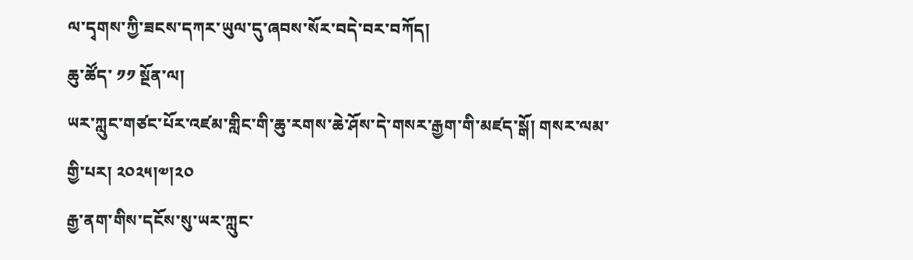ལ་དྭགས་ཀྱི་ཟངས་དཀར་ཡུལ་དུ་ཞབས་སོར་བདེ་བར་བཀོད།
ཆུ་ཚོད་ ༡༡ སྔོན་ལ།
ཡར་ཀླུང་གཙང་པོར་འཛམ་གླིང་གི་ཆུ་རགས་ཆེ་ཤོས་དེ་གསར་རྒྱག་གི་མཛད་སྒོ། གསར་ལམ་གྱི་པར། ༢༠༢༥།༧།༢༠
རྒྱ་ནག་གིས་དངོས་སུ་ཡར་ཀླུང་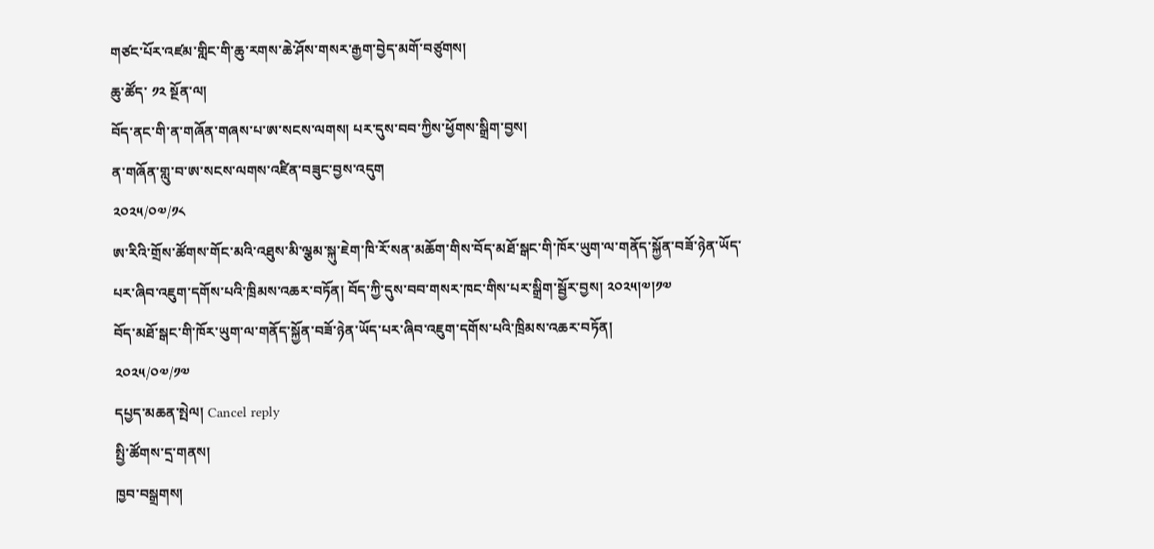གཙང་པོར་འཛམ་གླིང་གི་ཆུ་རགས་ཆེ་ཤོས་གསར་རྒྱག་བྱེད་མགོ་བཙུགས།
ཆུ་ཚོད་ ༡༢ སྔོན་ལ།
བོད་ནང་གི་ན་གཞོན་གཞས་པ་ཨ་སངས་ལགས། པར་དུས་བབ་ཀྱིས་ཕྱོགས་སྒྲིག་བྱས།
ན་གཞོན་གླུ་བ་ཨ་སངས་ལགས་འཛིན་བཟུང་བྱས་འདུག
༢༠༢༥/༠༧/༡༨
ཨ་རིའི་གྲོས་ཚོགས་གོང་མའི་འཐུས་མི་ལྕམ་སྐུ་ཇེག་ཁི་རོ་སན་མཆོག་གིས་བོད་མཐོ་སྒང་གི་ཁོར་ཡུག་ལ་གནོད་སྐྱོན་བཟོ་ཉེན་ཡོད་པར་ཞིབ་འཇུག་དགོས་པའི་ཁྲིམས་འཆར་བཏོན། བོད་ཀྱི་དུས་བབ་གསར་ཁང་གིས་པར་སྒྲིག་སྦྱོར་བྱས། ༢༠༢༥།༧།༡༧
བོད་མཐོ་སྒང་གི་ཁོར་ཡུག་ལ་གནོད་སྐྱོན་བཟོ་ཉེན་ཡོད་པར་ཞིབ་འཇུག་དགོས་པའི་ཁྲིམས་འཆར་བཏོན།
༢༠༢༥/༠༧/༡༧
དཔྱད་མཆན་སྤེལ། Cancel reply
སྤྱི་ཚོགས་དྲ་གནས།
ཁྱབ་བསྒྲགས།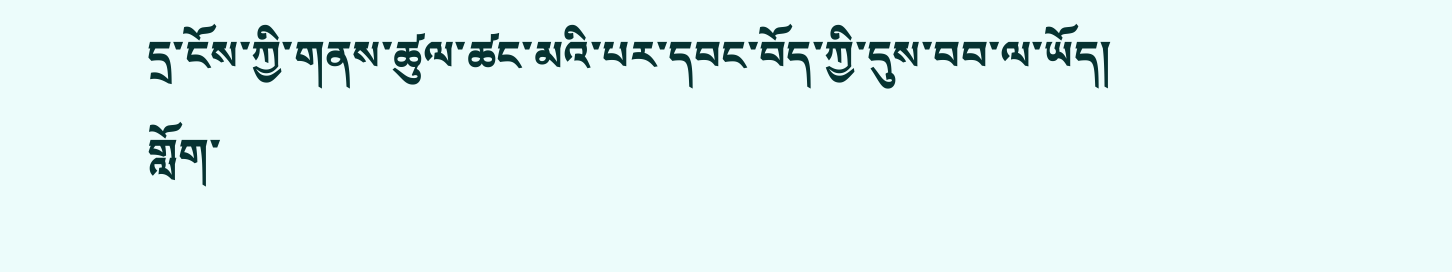དྲ་ངོས་ཀྱི་གནས་ཚུལ་ཚང་མའི་པར་དབང་བོད་ཀྱི་དུས་བབ་ལ་ཡོད།
གློག་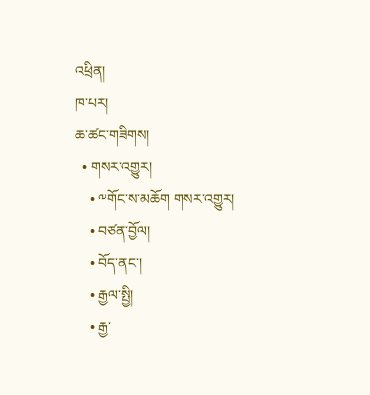འཕྲིན།
ཁ་པར།
ཆ་ཚང་གཟིགས།
  • གསར་འགྱུར།
    • ༸གོང་ས་མཆོག གསར་འགྱུར།
    • བཙན་བྱོལ།
    • བོད་ནང་།
    • རྒྱལ་སྤྱི།
    • རྒྱ་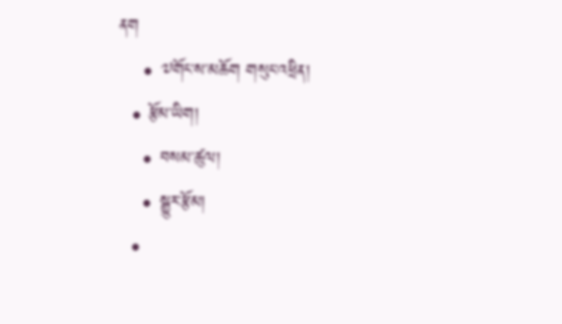ནག
    • ༧གོང་ས་མཆོག གསུང་འཕྲིན།
  • རྩོམ་ཡིག།
    • བསམ་ཚུལ།
    • སྒྱུར་རྩོམ།
  •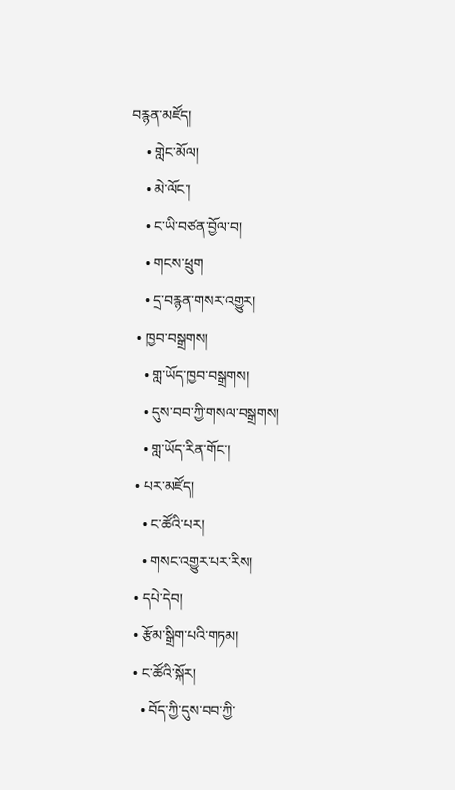བརྙན་མཛོད།
    • གླེང་མོལ།
    • མེ་ལོང་།
    • ང་ཡི་བཙན་བྱོལ་བ།
    • གངས་ཕྲུག
    • དྲ་བརྙན་གསར་འགྱུར།
  • ཁྱབ་བསྒྲགས།
    • གླ་ཡོད་ཁྱབ་བསྒྲགས།
    • དུས་བབ་ཀྱི་གསལ་བསྒྲགས།
    • གླ་ཡོད་རིན་གོང་།
  • པར་མཛོད།
    • ང་ཚོའི་པར།
    • གསང་འགྱུར་པར་རིས།
  • དཔེ་དེབ།
  • རྩོམ་སྒྲིག་པའི་གཏམ།
  • ང་ཚོའི་སྐོར།
    • བོད་ཀྱི་དུས་བབ་ཀྱི་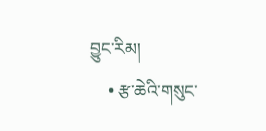བྱུང་རིམ།
    • རྩ་ཆེའི་གསུང་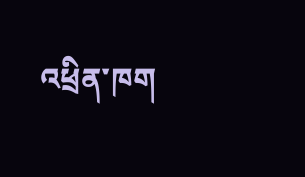འཕྲིན་ཁག